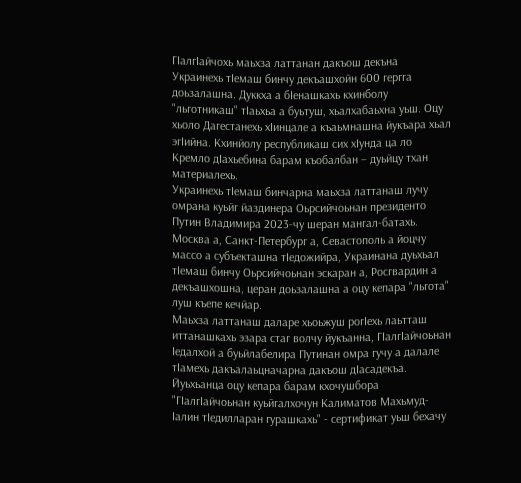ГIалгIайчохь маьхза латтанан дакъош декъна Украинехь тIемаш бинчу декъашхойн 600 гергга доьзалашна. Дуккха а бIенашкахь кхинболу "льготникаш" тIаьхьа а буьтуш, хьалхабаьхна уьш. Оцу хьоло Дагестанехь хIинцале а къаьмнашна йукъара хьал эгIийна. Кхинйолу республикаш сих хIунда ца ло Кремло дIахьебина барам къобалбан – дуьйцу тхан материалехь.
Украинехь тIемаш бинчарна маьхза латтанаш лучу омрана куьйг йаздинера Оьрсийчоьнан президенто Путин Владимира 2023-чу шеран мангал-батахь. Москва а, Санкт-Петербург а, Севастополь а йоцчу массо а субъекташна тIедожийра, Украинана дуьхьал тIемаш бинчу Оьрсийчоьнан эскаран а, Росгвардин а декъашхошна, церан доьзалашна а оцу кепара "льгота" луш къепе кечйар.
Маьхза латтанаш даларе хьоьжуш рогIехь лаьтташ иттанашкахь эзара стаг волчу йукъанна, ГIалгIайчоьнан Iедалхой а буьйлабелира Путинан омра гучу а далале тIамехь дакъалаьцначарна дакъош дIасадекъа.
Йуьхьанца оцу кепара барам кхочушбора "ГIалгIайчоьнан куьйгалхочун Калиматов Махьмуд-Iалин тIедилларан гурашкахь" - сертификат уьш бехачу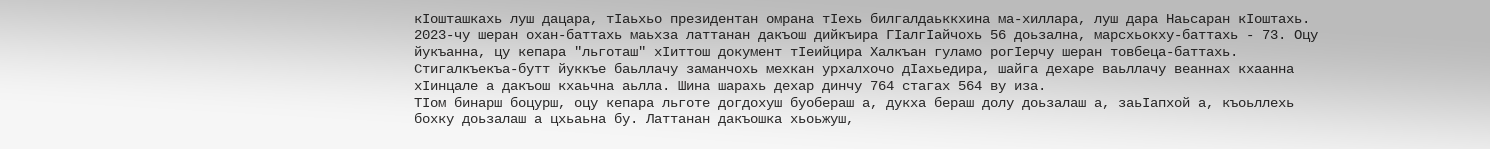кIошташкахь луш дацара, тIаьхьо президентан омрана тIехь билгалдаьккхина ма-хиллара, луш дара Наьсаран кIоштахь.
2023-чу шеран охан-баттахь маьхза латтанан дакъош дийкъира ГIалгIайчохь 56 доьзална, марсхьокху-баттахь - 73. Оцу йукъанна, цу кепара "льготаш" хIиттош документ тIеийцира Халкъан гуламо рогIерчу шеран товбеца-баттахь. Стигалкъекъа-бутт йуккъе баьллачу заманчохь мехкан урхалхочо дIахьедира, шайга дехаре ваьллачу веаннах кхаанна хIинцале а дакъош кхаьчна аьлла. Шина шарахь дехар динчу 764 стагах 564 ву иза.
ТIом бинарш боцурш, оцу кепара льготе догдохуш буобераш а, дукха бераш долу доьзалаш а, заьIапхой а, къоьллехь бохку доьзалаш а цхьаьна бу. Латтанан дакъошка хьоьжуш,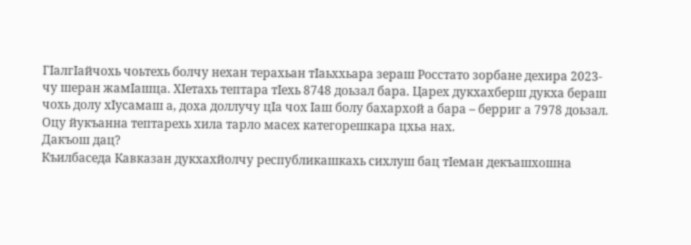ГIалгIайчохь чоьтехь болчу нехан терахьан тIаьххьара зераш Росстато зорбане дехира 2023-чу шеран жамIашца. ХIетахь тептара тIехь 8748 доьзал бара. Царех дукхахберш дукха бераш чохь долу хIусамаш а, доха доллучу цIа чох Iаш болу бахархой а бара – берриг а 7978 доьзал. Оцу йукъанна тептарехь хила тарло масех категорешкара цхьа нах.
Дакъош дац?
Къилбаседа Кавказан дукхахйолчу республикашкахь сихлуш бац тIеман декъашхошна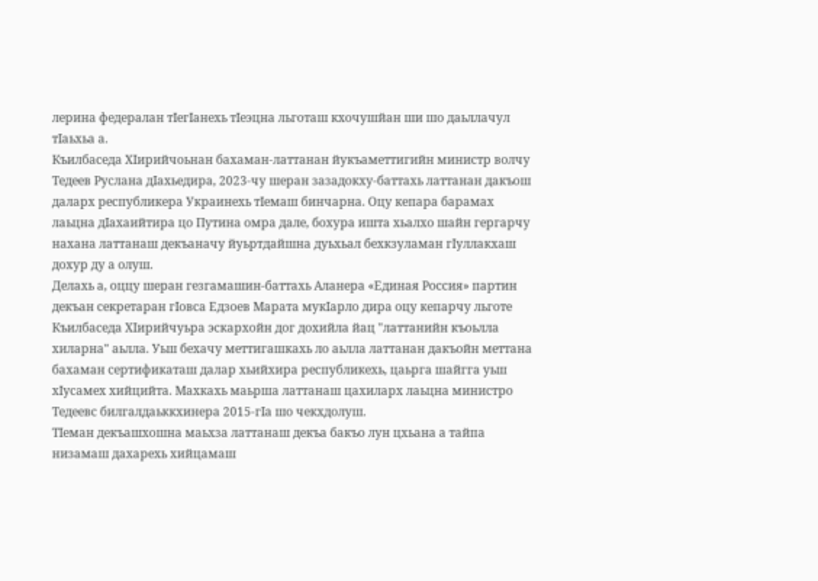лерина федералан тIегIанехь тIеэцна льготаш кхочушйан ши шо даьллачул тIаьхьа а.
Къилбаседа ХIирийчоьнан бахаман-латтанан йукъаметтигийн министр волчу Тедеев Руслана дIахьедира, 2023-чу шеран зазадокху-баттахь латтанан дакъош даларх республикера Украинехь тIемаш бинчарна. Оцу кепара барамах лаьцна дIахаийтира цо Путина омра дале, бохура ишта хьалхо шайн гергарчу нахана латтанаш декъаначу йуьртдайшна дуьхьал бехкзуламан гIуллакхаш дохур ду а олуш.
Делахь а, оццу шеран гезгамашин-баттахь Аланера «Единая Россия» партин декъан секретаран гIовса Едзоев Марата мукIарло дира оцу кепарчу льготе Къилбаседа ХIирийчуьра эскархойн дог дохийла йац "латтанийн къоьлла хиларна" аьлла. Уьш бехачу меттигашкахь ло аьлла латтанан дакъойн меттана бахаман сертификаташ далар хьийхира республикехь, цаьрга шайгга уьш хIусамех хийцийта. Махкахь маьрша латтанаш цахиларх лаьцна министро Тедеевс билгалдаьккхинера 2015-гIа шо чекхдолуш.
ТIеман декъашхошна маьхза латтанаш декъа бакъо лун цхьана а тайпа низамаш дахарехь хийцамаш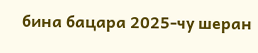бина бацара 2025-чу шеран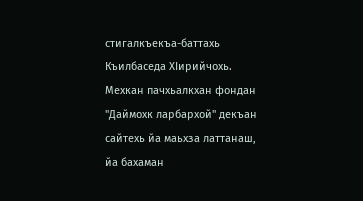стигалкъекъа-баттахь Къилбаседа ХIирийчохь. Мехкан пачхьалкхан фондан "Даймохк ларбархой" декъан сайтехь йа маьхза латтанаш, йа бахаман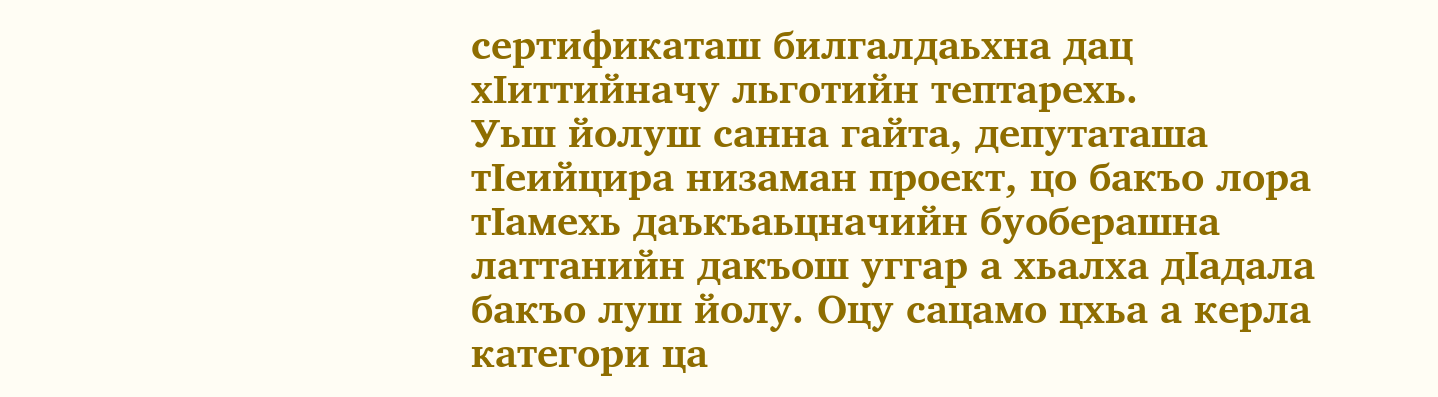сертификаташ билгалдаьхна дац хIиттийначу льготийн тептарехь.
Уьш йолуш санна гайта, депутаташа тӀеийцира низаман проект, цо бакъо лора тIамехь даъкъаьцначийн буоберашна латтанийн дакъош уггар а хьалха дӀадала бакъо луш йолу. Оцу сацамо цхьа а керла категори ца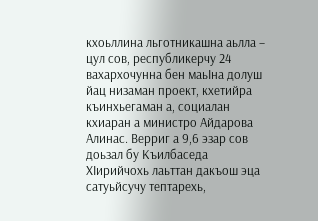кхоьллина льготникашна аьлла – цул сов, республикерчу 24 вахархочунна бен маьӀна долуш йац низаман проект, кхетийра къинхьегаман а, социалан кхиаран а министро Айдарова Алинас. Верриг а 9,6 эзар сов доьзал бу Къилбаседа ХӀирийчохь лаьттан дакъош эца сатуьйсучу тептарехь,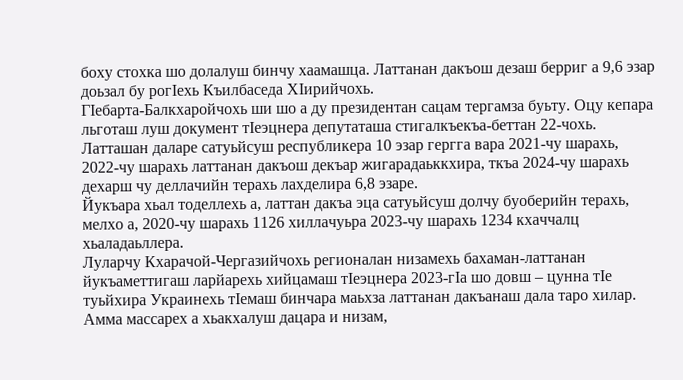боху стохка шо долалуш бинчу хаамашца. Латтанан дакъош дезаш берриг а 9,6 эзар доьзал бу рогIехь Къилбаседа ХIирийчохь.
ГIебарта-Балкхаройчохь ши шо а ду президентан сацам тергамза буьту. Оцу кепара льготаш луш документ тIеэцнера депутаташа стигалкъекъа-беттан 22-чохь. Латташан даларе сатуьйсуш республикера 10 эзар гергга вара 2021-чу шарахь, 2022-чу шарахь латтанан дакъош декъар жигарадаьккхира, ткъа 2024-чу шарахь дехарш чу деллачийн терахь лахделира 6,8 эзаре.
Йукъара хьал тоделлехь а, латтан дакъа эца сатуьйсуш долчу буоберийн терахь, мелхо а, 2020-чу шарахь 1126 хиллачуьра 2023-чу шарахь 1234 кхаччалц хьаладаьллера.
Луларчу Кхарачой-Чергазийчохь регионалан низамехь бахаман-латтанан йукъаметтигаш ларйарехь хийцамаш тIеэцнера 2023-гIа шо довш – цунна тIе туьйхира Украинехь тIемаш бинчара маьхза латтанан дакъанаш дала таро хилар. Амма массарех а хьакхалуш дацара и низам,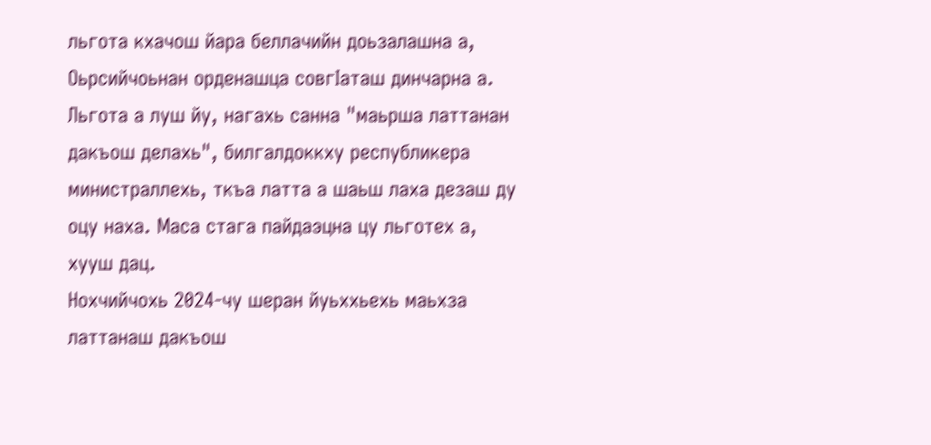льгота кхачош йара беллачийн доьзалашна а, Оьрсийчоьнан орденашца совгIаташ динчарна а. Льгота а луш йу, нагахь санна "маьрша латтанан дакъош делахь", билгалдоккху республикера министраллехь, ткъа латта а шаьш лаха дезаш ду оцу наха. Маса стага пайдаэцна цу льготех а, хууш дац.
Нохчийчохь 2024-чу шеран йуьххьехь маьхза латтанаш дакъош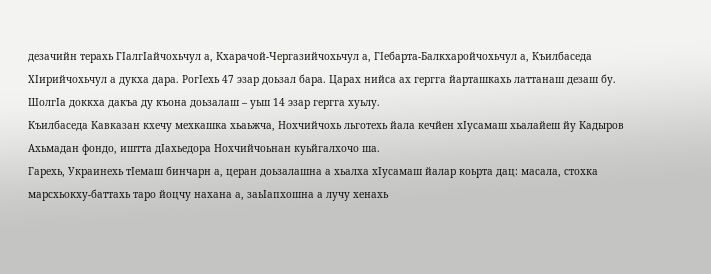дезачийн терахь ГIалгIайчохьчул а, Кхарачой-Чергазийчохьчул а, ГIебарта-Балкхаройчохьчул а, Къилбаседа ХIирийчохьчул а дукха дара. РогIехь 47 эзар доьзал бара. Царах нийса ах гергга йарташкахь латтанаш дезаш бу. ШолгIа доккха дакъа ду къона доьзалаш – уьш 14 эзар гергга хуьлу.
Къилбаседа Кавказан кхечу мехкашка хьаьжча, Нохчийчохь льготехь йала кечйен хIусамаш хьалайеш йу Кадыров Ахьмадан фондо, иштта дIахьедора Нохчийчоьнан куьйгалхочо ша.
Гарехь, Украинехь тIемаш бинчарн а, церан доьзалашна а хьалха хIусамаш йалар коьрта дац: масала, стохка марсхьокху-баттахь таро йоцчу нахана а, заьIапхошна а лучу хенахь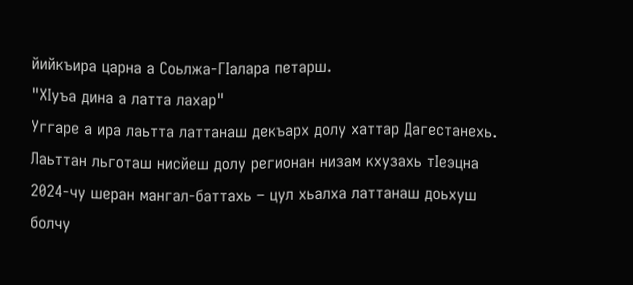йийкъира царна а Соьлжа-ГIалара петарш.
"ХIуъа дина а латта лахар"
Уггаре а ира лаьтта латтанаш декъарх долу хаттар Дагестанехь. Лаьттан льготаш нисйеш долу регионан низам кхузахь тӀеэцна 2024-чу шеран мангал-баттахь – цул хьалха латтанаш доьхуш болчу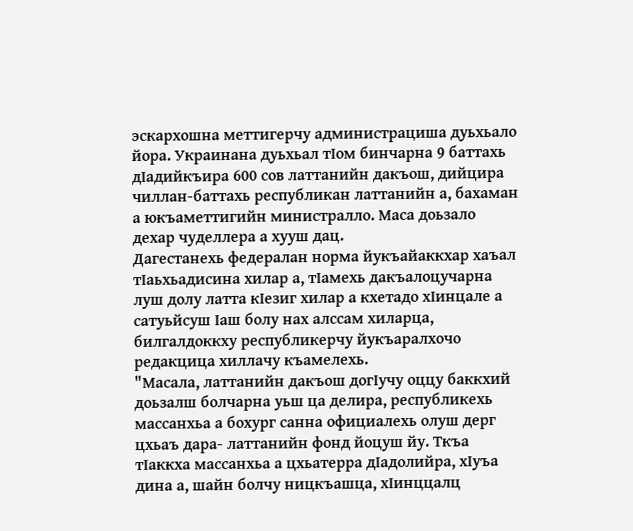эскархошна меттигерчу администрациша дуьхьало йора. Украинана дуьхьал тIом бинчарна 9 баттахь дIадийкъира 600 сов латтанийн дакъош, дийцира чиллан-баттахь республикан латтанийн а, бахаман а юкъаметтигийн министралло. Маса доьзало дехар чуделлера а хууш дац.
Дагестанехь федералан норма йукъайаккхар хаъал тӀаьхьадисина хилар а, тӀамехь дакъалоцучарна луш долу латта кӀезиг хилар а кхетадо хӀинцале а сатуьйсуш Ӏаш болу нах алссам хиларца, билгалдоккху республикерчу йукъаралхочо редакцица хиллачу къамелехь.
"Масала, латтанийн дакъош догIучу оццу баккхий доьзалш болчарна уьш ца делира, республикехь массанхьа а бохург санна официалехь олуш дерг цхьаъ дара- латтанийн фонд йоцуш йу. Ткъа тӀаккха массанхьа а цхьатерра дӀадолийра, хIуъа дина а, шайн болчу ницкъашца, хIинццалц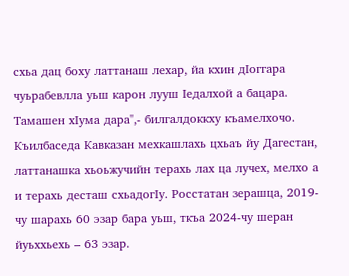схьа дац боху латтанаш лехар, йа кхин дIоггара чуьрабевлла уьш карон лууш Iедалхой а бацара. Тамашен хIума дара",- билгалдоккху къамелхочо.
Къилбаседа Кавказан мехкашлахь цхьаъ йу Дагестан, латтанашка хьоьжучийн терахь лах ца лучех, мелхо а и терахь десташ схьадогIу. Росстатан зерашца, 2019-чу шарахь 60 эзар бара уьш, ткъа 2024-чу шеран йуьххьехь – 63 эзар.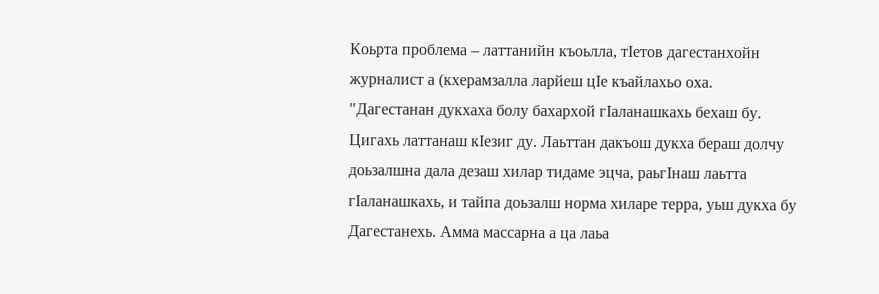Коьрта проблема – латтанийн къоьлла, тIетов дагестанхойн журналист а (кхерамзалла ларйеш цIе къайлахьо оха.
"Дагестанан дукхаха болу бахархой гӀаланашкахь бехаш бу. Цигахь латтанаш кIезиг ду. Лаьттан дакъош дукха бераш долчу доьзалшна дала дезаш хилар тидаме эцча, раьгӀнаш лаьтта гӀаланашкахь, и тайпа доьзалш норма хиларе терра, уьш дукха бу Дагестанехь. Амма массарна а ца лаьа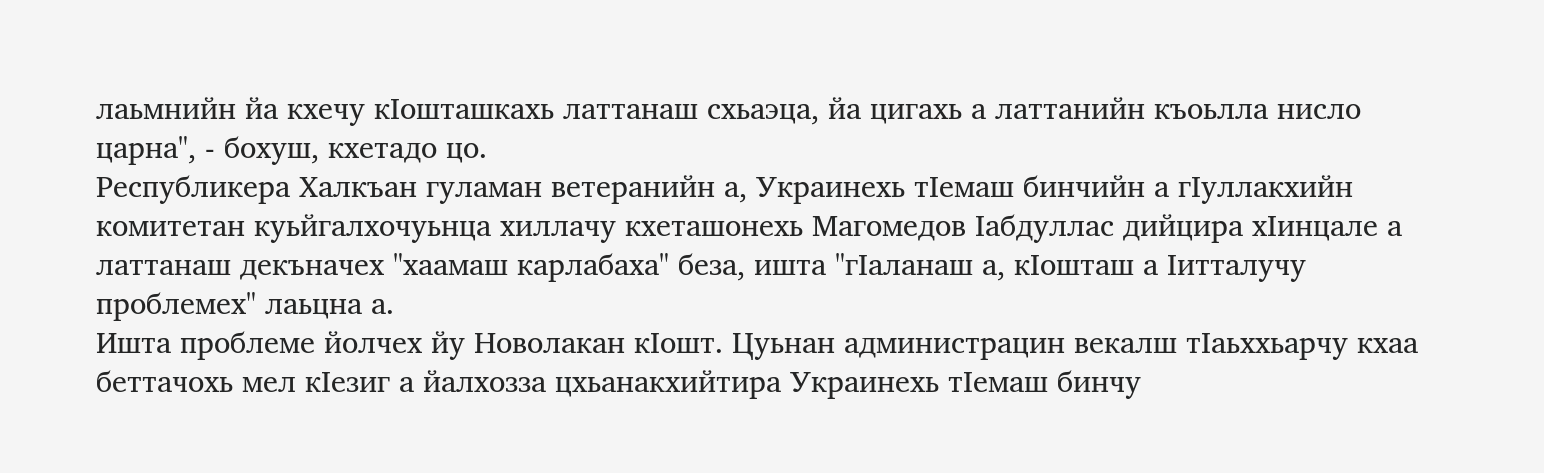лаьмнийн йа кхечу кIошташкахь латтанаш схьаэца, йа цигахь а латтанийн къоьлла нисло царна", - бохуш, кхетадо цо.
Республикера Халкъан гуламан ветеранийн а, Украинехь тIемаш бинчийн а гIуллакхийн комитетан куьйгалхочуьнца хиллачу кхеташонехь Магомедов Iабдуллас дийцира хIинцале а латтанаш декъначех "хаамаш карлабаха" беза, ишта "гIаланаш а, кIошташ а Iитталучу проблемех" лаьцна а.
Ишта проблеме йолчех йу Новолакан кIошт. Цуьнан администрацин векалш тIаьххьарчу кхаа беттачохь мел кIезиг а йалхозза цхьанакхийтира Украинехь тIемаш бинчу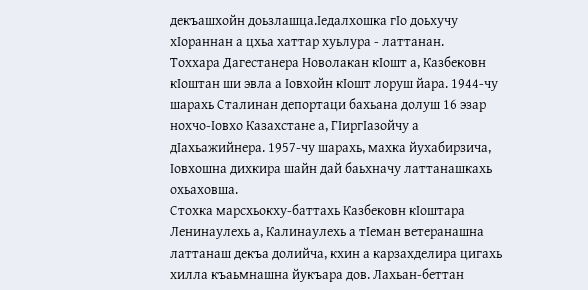декъашхойн доьзлашца.Iедалхошка гIо доьхучу хIораннан а цхьа хаттар хуьлура - латтанан.
Тоххара Дагестанера Новолакан кIошт а, Казбековн кIоштан ши эвла а Iовхойн кIошт лоруш йара. 1944-чу шарахь Сталинан депортаци бахьана долуш 16 эзар нохчо-Iовхо Казахстане а, ГIиргIазойчу а дIахьажийнера. 1957-чу шарахь, махка йухабирзича, Iовхошна дихкира шайн дай баьхначу латтанашкахь охьаховша.
Стохка марсхьокху-баттахь Казбековн кӀоштара Ленинаулехь а, Калинаулехь а тӀеман ветеранашна латтанаш декъа долийча, кхин а карзахделира цигахь хилла къаьмнашна йукъара дов. Лахьан-беттан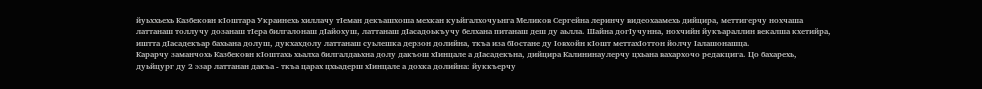йуьххьехь Казбековн кӀоштара Украинехь хиллачу тӀеман декъашхоша мехкан куьйгалхочуьнга Меликов Сергейна леринчу видеохаамехь дийцира, меттигерчу нохчаша латтанаш толлучу дозанаш тӀера билгалонаш дӀайохуш, латтанаш дӀасадоькъучу белхана питанаш деш ду аьлла. Шайна догIучунна, нохчийн йукъараллин векалша кхетийра, иштта дӀасадекъар бахьана долуш, дукхахдолу латтанаш суьлешка дерзон долийна, ткъа иза бӀостане ду Iовхойн кӀошт меттахӀоттон йолчу Iалашонашца.
Карарчу заманчохь Казбековн кӀоштахь хьалха билгалдаьхна долу дакъош хӀинцале а дӀасадекъна, дийцира Калининаулерчу цхьана вахархочо редакцига. Цо бахарехь, дуьйцург ду 2 эзар латтанан дакъа - ткъа царах цхьадерш хӀинцале а дохка долийна: йуккъерчу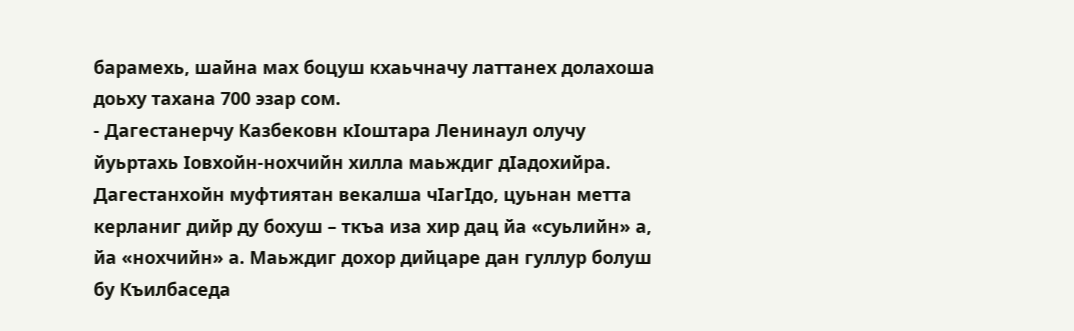барамехь, шайна мах боцуш кхаьчначу латтанех долахоша доьху тахана 700 эзар сом.
- Дагестанерчу Казбековн кӀоштара Ленинаул олучу йуьртахь Iовхойн-нохчийн хилла маьждиг дIадохийра. Дагестанхойн муфтиятан векалша чӀагӀдо, цуьнан метта керланиг дийр ду бохуш – ткъа иза хир дац йа «суьлийн» а, йа «нохчийн» а. Маьждиг дохор дийцаре дан гуллур болуш бу Къилбаседа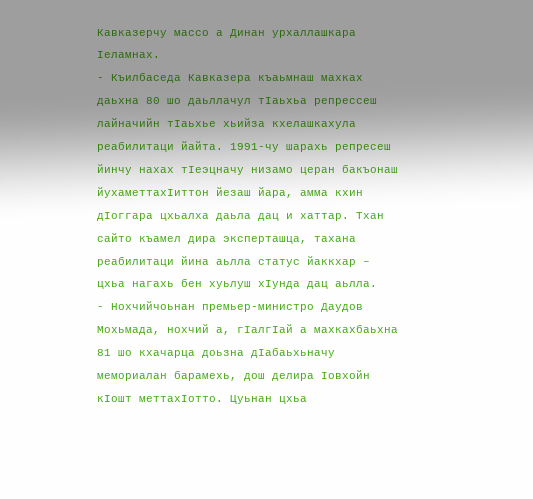Кавказерчу массо а Динан урхаллашкара Iеламнах.
- Къилбаседа Кавказера къаьмнаш махках даьхна 80 шо даьллачул тIаьхьа репрессеш лайначийн тIаьхье хьийза кхелашкахула реабилитаци йайта. 1991-чу шарахь репресеш йинчу нахах тIеэцначу низамо церан бакъонаш йухаметтахIиттон йезаш йара, амма кхин дIоггара цхьалха даьла дац и хаттар. Тхан сайто къамел дира эксперташца, тахана реабилитаци йина аьлла статус йаккхар – цхьа нагахь бен хуьлуш хIунда дац аьлла.
- Нохчийчоьнан премьер-министро Даудов Мохьмада, нохчий а, гӀалгӀай а махкахбаьхна 81 шо кхачарца доьзна дӀабаьхьначу мемориалан барамехь, дош делира Iовхойн кIошт меттахӀотто. Цуьнан цхьа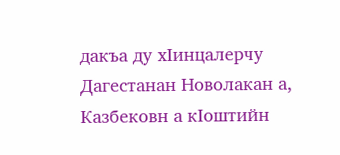дакъа ду хӀинцалерчу Дагестанан Новолакан а, Казбековн а кӀоштийн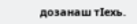дозанаш тIехь.